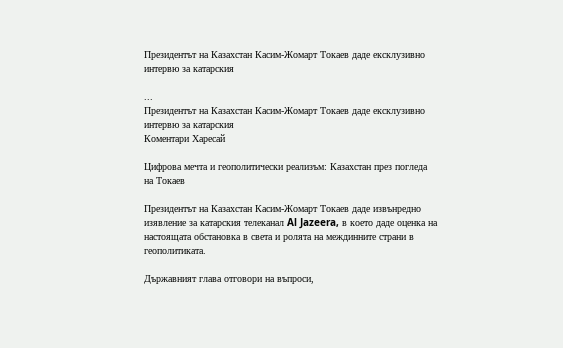Президентът на Казахстан Касим-Жомарт Токаев даде ексклузивно интервю за катарския

...
Президентът на Казахстан Касим-Жомарт Токаев даде ексклузивно интервю за катарския
Коментари Харесай

Цифрова мечта и геополитически реализъм: Казахстан през погледа на Токаев

Президентът на Казахстан Касим-Жомарт Токаев даде извънредно изявление за катарския телеканал Al Jazeera, в което даде оценка на настоящата обстановка в света и ролята на междинните страни в геополитиката.

Държавният глава отговори на въпроси,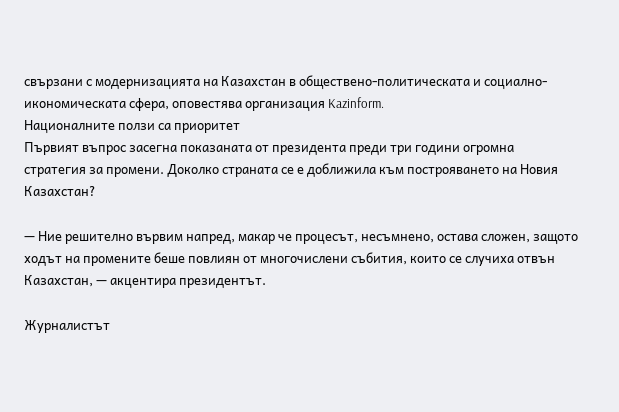свързани с модернизацията на Казахстан в обществено-политическата и социално-икономическата сфера, оповестява организация Kazinform.
Националните ползи са приоритет
Първият въпрос засегна показаната от президента преди три години огромна стратегия за промени. Доколко страната се е доближила към построяването на Новия Казахстан?

— Ние решително вървим напред, макар че процесът, несъмнено, остава сложен, защото ходът на промените беше повлиян от многочислени събития, които се случиха отвън Казахстан, — акцентира президентът.

Журналистът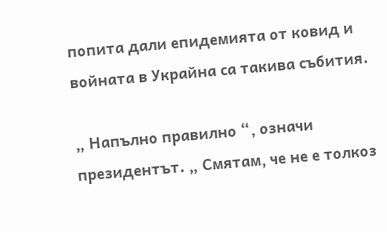попита дали епидемията от ковид и войната в Украйна са такива събития.

„ Напълно правилно “, означи президентът. „ Смятам, че не е толкоз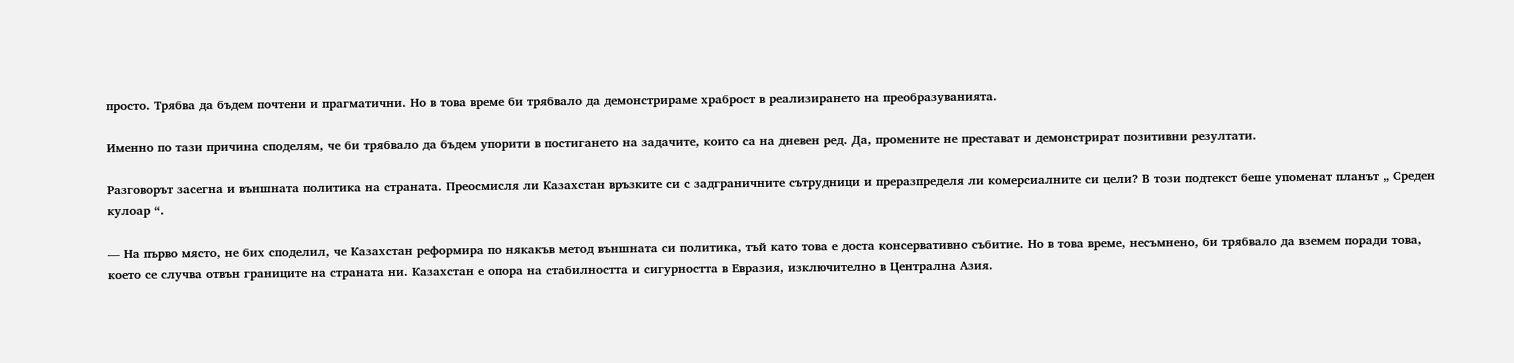просто. Трябва да бъдем почтени и прагматични. Но в това време би трябвало да демонстрираме храброст в реализирането на преобразуванията.

Именно по тази причина споделям, че би трябвало да бъдем упорити в постигането на задачите, които са на дневен ред. Да, промените не престават и демонстрират позитивни резултати.

Разговорът засегна и външната политика на страната. Преосмисля ли Казахстан връзките си с задграничните сътрудници и преразпределя ли комерсиалните си цели? В този подтекст беше упоменат планът „ Среден кулоар “.

— На първо място, не бих споделил, че Казахстан реформира по някакъв метод външната си политика, тъй като това е доста консервативно събитие. Но в това време, несъмнено, би трябвало да вземем поради това, което се случва отвън границите на страната ни. Казахстан е опора на стабилността и сигурността в Евразия, изключително в Централна Азия.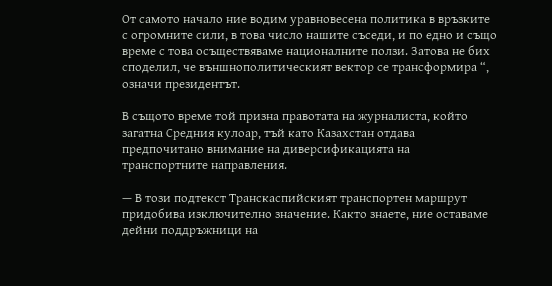От самото начало ние водим уравновесена политика в връзките с огромните сили, в това число нашите съседи, и по едно и също време с това осъществяваме националните ползи. Затова не бих споделил, че външнополитическият вектор се трансформира “, означи президентът.

В същото време той призна правотата на журналиста, който загатна Средния кулоар, тъй като Казахстан отдава предпочитано внимание на диверсификацията на транспортните направления.

— В този подтекст Транскаспийският транспортен маршрут придобива изключително значение. Както знаете, ние оставаме дейни поддръжници на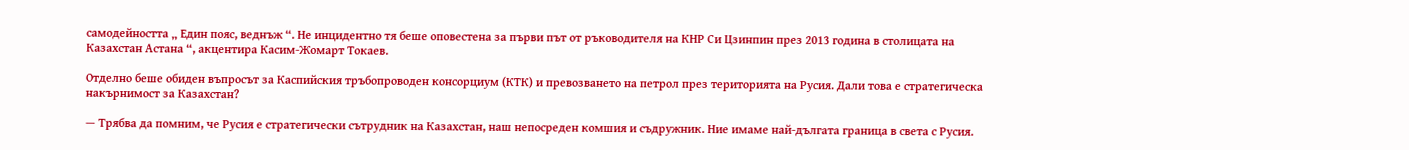самодейността „ Един пояс, веднъж “. Не инцидентно тя беше оповестена за първи път от ръководителя на КНР Си Цзинпин през 2013 година в столицата на Казахстан Астана “, акцентира Касим-Жомарт Токаев.

Отделно беше обиден въпросът за Каспийския тръбопроводен консорциум (КТК) и превозването на петрол през територията на Русия. Дали това е стратегическа накърнимост за Казахстан?

— Трябва да помним, че Русия е стратегически сътрудник на Казахстан, наш непосреден комшия и съдружник. Ние имаме най-дългата граница в света с Русия.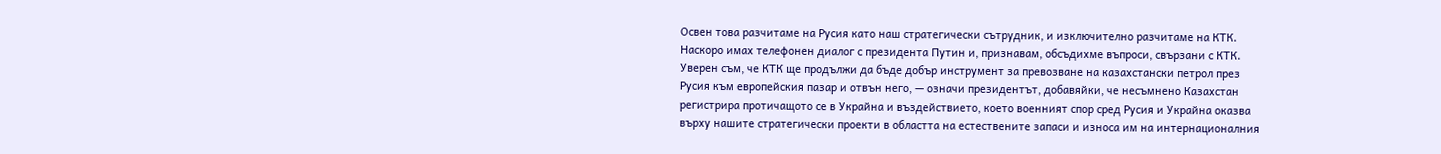Освен това разчитаме на Русия като наш стратегически сътрудник, и изключително разчитаме на КТК. Наскоро имах телефонен диалог с президента Путин и, признавам, обсъдихме въпроси, свързани с КТК. Уверен съм, че КТК ще продължи да бъде добър инструмент за превозване на казахстански петрол през Русия към европейския пазар и отвън него, — означи президентът, добавяйки, че несъмнено Казахстан регистрира протичащото се в Украйна и въздействието, което военният спор сред Русия и Украйна оказва върху нашите стратегически проекти в областта на естествените запаси и износа им на интернационалния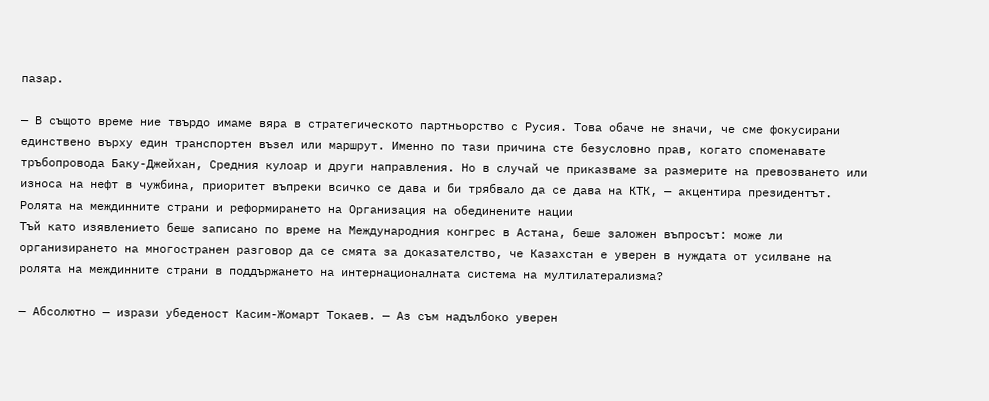пазар.

— В същото време ние твърдо имаме вяра в стратегическото партньорство с Русия. Това обаче не значи, че сме фокусирани единствено върху един транспортен възел или маршрут. Именно по тази причина сте безусловно прав, когато споменавате тръбопровода Баку-Джейхан, Средния кулоар и други направления. Но в случай че приказваме за размерите на превозването или износа на нефт в чужбина, приоритет въпреки всичко се дава и би трябвало да се дава на КТК, — акцентира президентът.
Ролята на междинните страни и реформирането на Организация на обединените нации
Тъй като изявлението беше записано по време на Международния конгрес в Астана, беше заложен въпросът: може ли организирането на многостранен разговор да се смята за доказателство, че Казахстан е уверен в нуждата от усилване на ролята на междинните страни в поддържането на интернационалната система на мултилатерализма?

— Абсолютно — изрази убеденост Касим-Жомарт Токаев. — Аз съм надълбоко уверен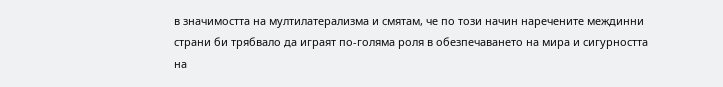в значимостта на мултилатерализма и смятам, че по този начин наречените междинни страни би трябвало да играят по-голяма роля в обезпечаването на мира и сигурността на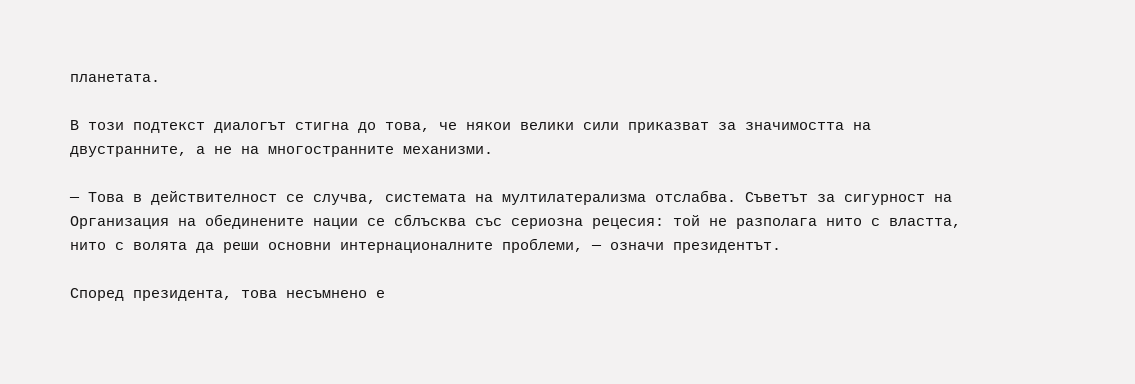планетата.

В този подтекст диалогът стигна до това, че някои велики сили приказват за значимостта на двустранните, а не на многостранните механизми.

— Това в действителност се случва, системата на мултилатерализма отслабва. Съветът за сигурност на Организация на обединените нации се сблъсква със сериозна рецесия: той не разполага нито с властта, нито с волята да реши основни интернационалните проблеми, — означи президентът.

Според президента, това несъмнено е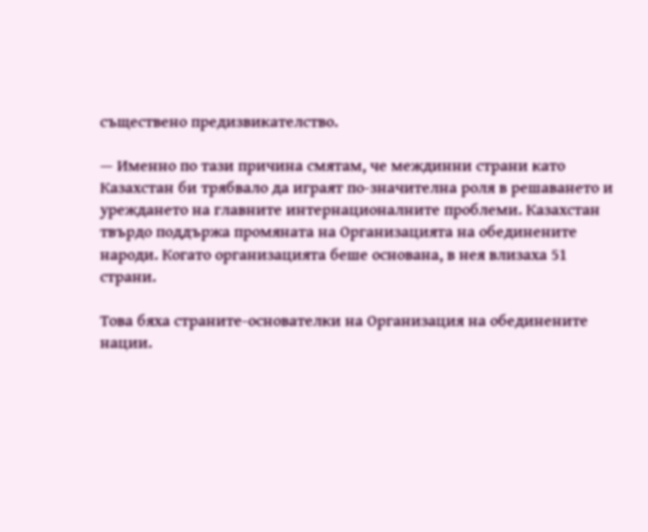съществено предизвикателство.

— Именно по тази причина смятам, че междинни страни като Казахстан би трябвало да играят по-значителна роля в решаването и уреждането на главните интернационалните проблеми. Казахстан твърдо поддържа промяната на Организацията на обединените народи. Когато организацията беше основана, в нея влизаха 51 страни.

Това бяха страните-основателки на Организация на обединените нации.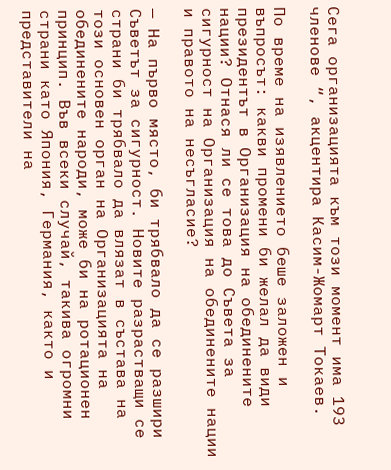Сега организацията към този момент има 193 членове “, акцентира Касим-Жомарт Токаев.

По време на изявлението беше заложен и въпросът: какви промени би желал да види президентът в Организация на обединените нации? Отнася ли се това до Съвета за сигурност на Организация на обединените нации и правото на несъгласие?

— На първо място, би трябвало да се разшири Съветът за сигурност. Новите разрастващи се страни би трябвало да влязат в състава на този основен орган на Организацията на обединените народи, може би на ротационен принцип. Във всеки случай, такива огромни страни като Япония, Германия, както и представители на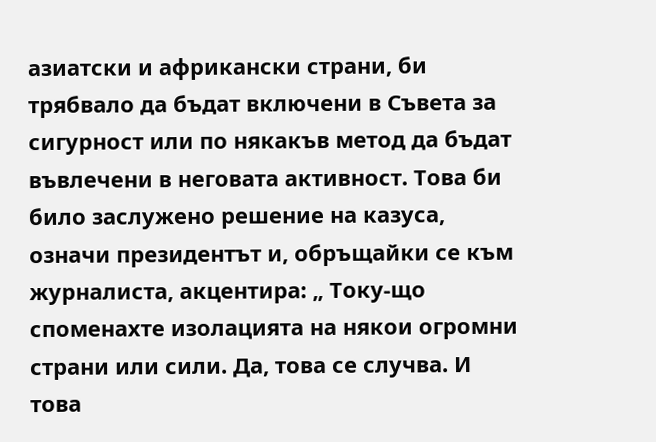азиатски и африкански страни, би трябвало да бъдат включени в Съвета за сигурност или по някакъв метод да бъдат въвлечени в неговата активност. Това би било заслужено решение на казуса, означи президентът и, обръщайки се към журналиста, акцентира: „ Току-що споменахте изолацията на някои огромни страни или сили. Да, това се случва. И това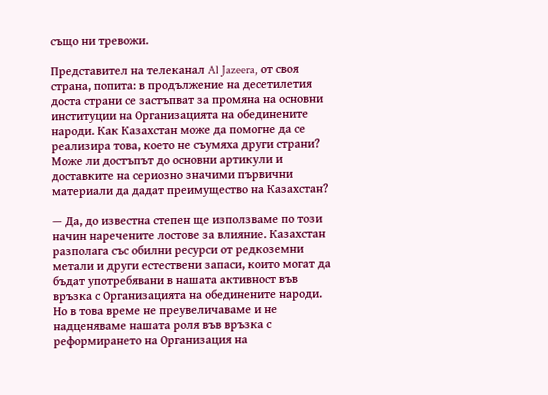също ни тревожи.

Представител на телеканал Al Jazeera, от своя страна, попита: в продължение на десетилетия доста страни се застъпват за промяна на основни институции на Организацията на обединените народи. Как Казахстан може да помогне да се реализира това, което не съумяха други страни? Може ли достъпът до основни артикули и доставките на сериозно значими първични материали да дадат преимущество на Казахстан?

— Да, до известна степен ще използваме по този начин наречените лостове за влияние. Казахстан разполага със обилни ресурси от редкоземни метали и други естествени запаси, които могат да бъдат употребявани в нашата активност във връзка с Организацията на обединените народи. Но в това време не преувеличаваме и не надценяваме нашата роля във връзка с реформирането на Организация на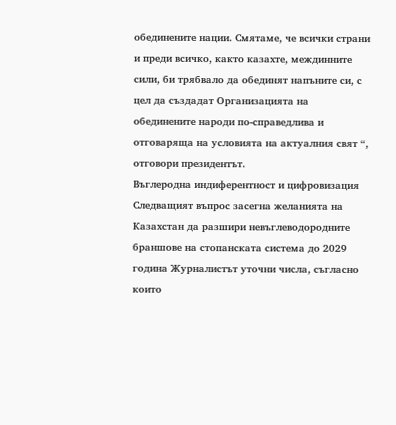обединените нации. Смятаме, че всички страни и преди всичко, както казахте, междинните сили, би трябвало да обединят напъните си, с цел да създадат Организацията на обединените народи по-справедлива и отговаряща на условията на актуалния свят “, отговори президентът.
Въглеродна индиферентност и цифровизация
Следващият въпрос засегна желанията на Казахстан да разшири невъглеводородните браншове на стопанската система до 2029 година Журналистът уточни числа, съгласно които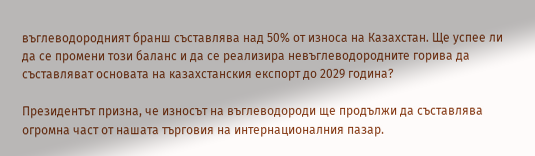въглеводородният бранш съставлява над 50% от износа на Казахстан. Ще успее ли да се промени този баланс и да се реализира невъглеводородните горива да съставляват основата на казахстанския експорт до 2029 година?

Президентът призна, че износът на въглеводороди ще продължи да съставлява огромна част от нашата търговия на интернационалния пазар.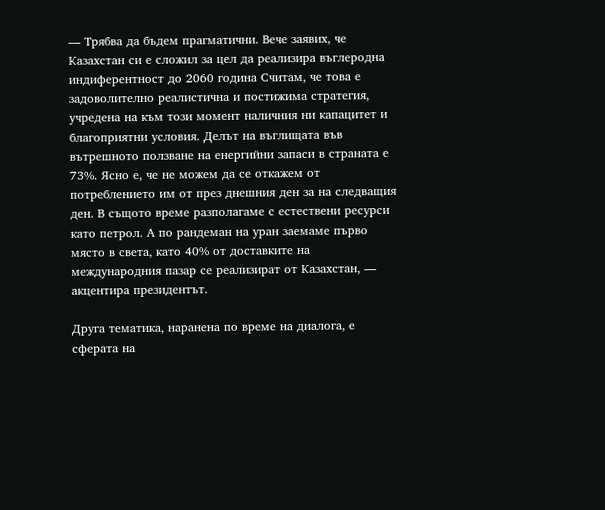— Трябва да бъдем прагматични. Вече заявих, че Казахстан си е сложил за цел да реализира въглеродна индиферентност до 2060 година Считам, че това е задоволително реалистична и постижима стратегия, учредена на към този момент наличния ни капацитет и благоприятни условия. Делът на въглищата във вътрешното ползване на енергийни запаси в страната е 73%. Ясно е, че не можем да се откажем от потреблението им от през днешния ден за на следващия ден. В същото време разполагаме с естествени ресурси като петрол. А по рандеман на уран заемаме първо място в света, като 40% от доставките на международния пазар се реализират от Казахстан, — акцентира президентът.

Друга тематика, наранена по време на диалога, е сферата на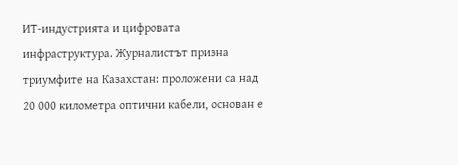ИТ-индустрията и цифровата инфраструктура. Журналистът призна триумфите на Казахстан: проложени са над 20 000 километра оптични кабели, основан е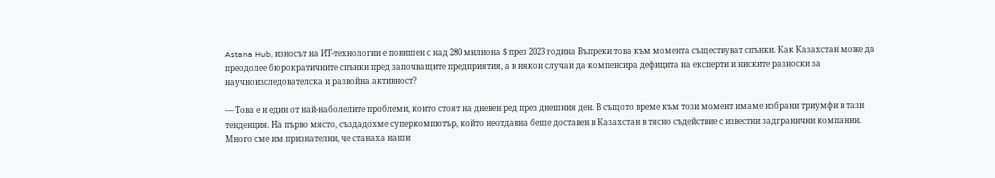Astana Hub, износът на ИТ-технологии е повишен с над 280 милиона $ през 2023 година Въпреки това към момента съществуват спънки. Как Казахстан може да преодолее бюрократичните спънки пред започващите предприятия, а в някои случаи да компенсира дефицита на експерти и ниските разноски за научноизследователска и развойна активност?

— Това е и един от най-наболелите проблеми, които стоят на дневен ред през днешния ден. В същото време към този момент имаме избрани триумфи в тази тенденция. На първо място, създадохме суперкомпютър, който неотдавна беше доставен в Казахстан в тясно съдействие с известни задгранични компании. Много сме им признателни, че станаха наши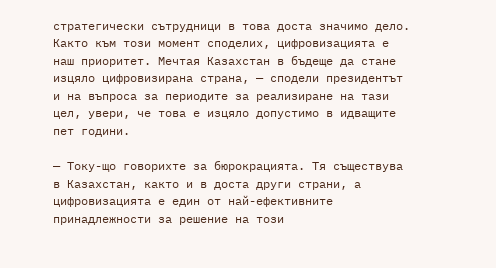стратегически сътрудници в това доста значимо дело. Както към този момент споделих, цифровизацията е наш приоритет. Мечтая Казахстан в бъдеще да стане изцяло цифровизирана страна, — сподели президентът и на въпроса за периодите за реализиране на тази цел, увери, че това е изцяло допустимо в идващите пет години.

— Току-що говорихте за бюрокрацията. Тя съществува в Казахстан, както и в доста други страни, а цифровизацията е един от най-ефективните принадлежности за решение на този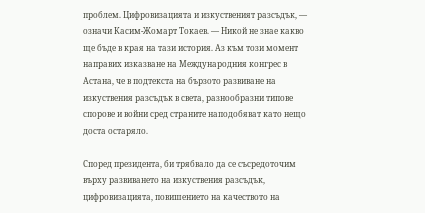проблем. Цифровизацията и изкуственият разсъдък, — означи Касим-Жомарт Токаев. — Никой не знае какво ще бъде в края на тази история. Аз към този момент направих изказване на Международния конгрес в Астана, че в подтекста на бързото развиване на изкуствения разсъдък в света, разнообразни типове спорове и войни сред страните наподобяват като нещо доста остаряло.

Според президента, би трябвало да се съсредоточим върху развиването на изкуствения разсъдък, цифровизацията, повишението на качеството на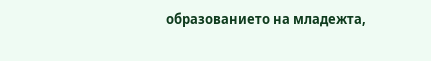образованието на младежта,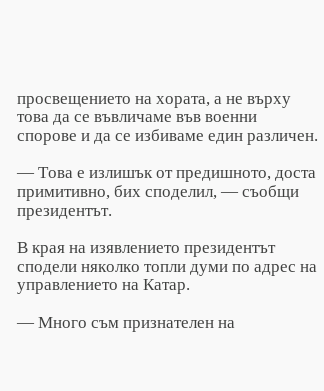просвещението на хората, а не върху това да се въвличаме във военни спорове и да се избиваме един различен.

— Това е излишък от предишното, доста примитивно, бих споделил, — съобщи президентът.

В края на изявлението президентът сподели няколко топли думи по адрес на управлението на Катар.

— Много съм признателен на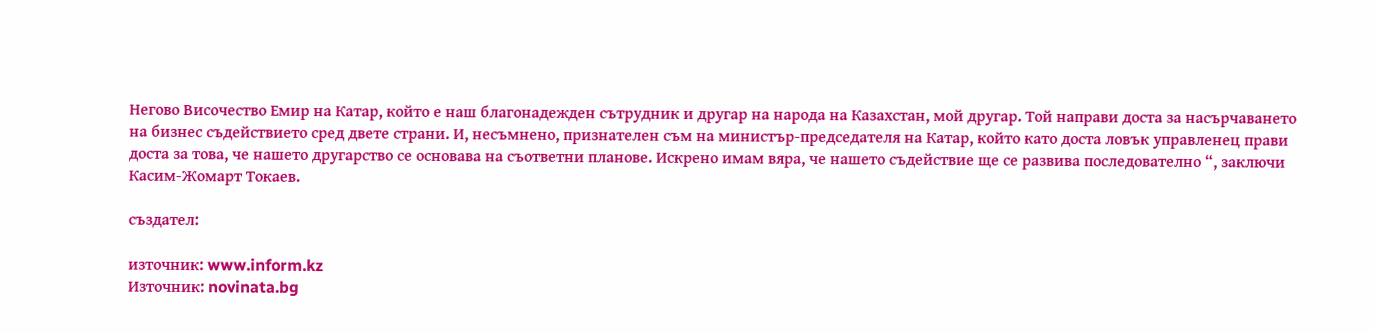Негово Височество Емир на Катар, който е наш благонадежден сътрудник и другар на народа на Казахстан, мой другар. Той направи доста за насърчаването на бизнес съдействието сред двете страни. И, несъмнено, признателен съм на министър-председателя на Катар, който като доста ловък управленец прави доста за това, че нашето другарство се основава на съответни планове. Искрено имам вяра, че нашето съдействие ще се развива последователно “, заключи Касим-Жомарт Токаев.

създател:

източник: www.inform.kz
Източник: novinata.bg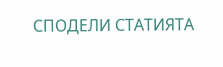СПОДЕЛИ СТАТИЯТА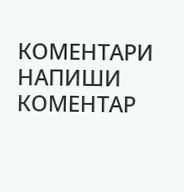КОМЕНТАРИ
НАПИШИ КОМЕНТАР